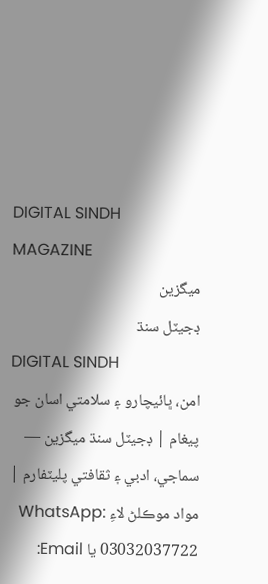DIGITAL SINDH
MAGAZINE
ميگزين
ڊجيٽل سنڌ
DIGITAL SINDH
امن، ڀائيچارو ۽ سلامتي اسان جو پيغام | ڊجيٽل سنڌ ميگزين — سماجي، ادبي ۽ ثقافتي پليٽفارم | مواد موڪلڻ لاءِ WhatsApp: 03032037722 يا Email: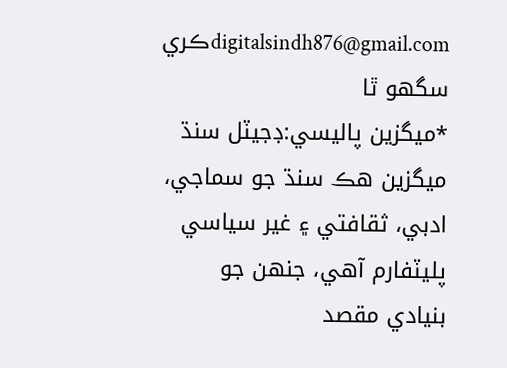digitalsindh876@gmail.comڪري سگهو ٿا
*ميگزين پاليسي:ڊجيٽل سنڌ ميگزين هڪ سنڌ جو سماجي، ادبي، ثقافتي ۽ غير سياسي پليٽفارم آهي، جنهن جو بنيادي مقصد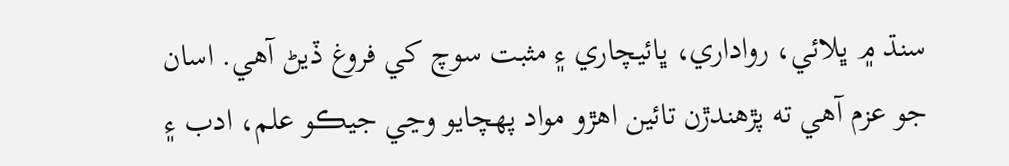سنڌ ۾ ڀلائي، رواداري، ڀائيچاري ۽ مثبت سوچ کي فروغ ڏيڻ آهي. اسان جو عزم آهي ته پڙهندڙن تائين اهڙو مواد پهچايو وڃي جيڪو علم، ادب ۽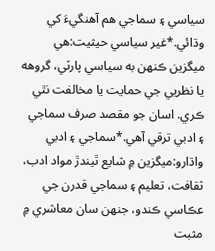سياسي ۽ سماجي هم آهنگيءَ کي وڌائي.*غير سياسي حيثيت:هي ميگزين ڪنهن به سياسي پارٽي، گروهه يا نظريي جي حمايت يا مخالفت نٿي ڪري. اسان جو مقصد صرف سماجي ۽ ادبي ترقي آهي.*سماجي ۽ ادبي واڌارو:ميگزين ۾ شايع ٿيندڙ مواد ادب، ثقافت، تعليم ۽ سماجي قدرن جي عڪاسي ڪندو، جنهن سان معاشري ۾ مثبت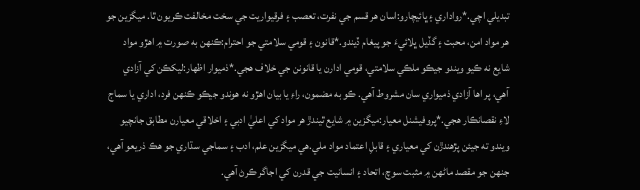تبديلي اچي.*رواداري ۽ ڀائيچارو:اسان هر قسم جي نفرت، تعصب ۽ فرقيواريت جي سخت مخالفت ڪريون ٿا. ميگزين جو هر مواد امن، محبت ۽ گڏيل ڀلائيءَ جو پيغام ڏيندو.*قانون ۽ قومي سلامتي جو احترام:ڪنهن به صورت ۾ اهڙو مواد شايع نه ڪيو ويندو جيڪو ملڪي سلامتي، قومي ادارن يا قانونن جي خلاف هجي.*ذميوار اظهار:ليکڪن کي آزادي آهي، پر اها آزادي ذميواري سان مشروط آهي. ڪو به مضمون، راءِ يا بيان اهڙو نه هوندو جيڪو ڪنهن فرد، اداري يا سماج لاءِ نقصانڪار هجي.*پروفيشنل معيار:ميگزين ۾ شايع ٿيندڙ هر مواد کي اعليٰ ادبي ۽ اخلاقي معيارن مطابق جانچيو ويندو ته جيئن پڙهندڙن کي معياري ۽ قابلِ اعتماد مواد ملي.هي ميگزين علم، ادب ۽ سماجي سڌاري جو هڪ ذريعو آهي، جنهن جو مقصد ماڻهن ۾ مثبت سوچ، اتحاد ۽ انسانيت جي قدرن کي اجاگر ڪرڻ آهي.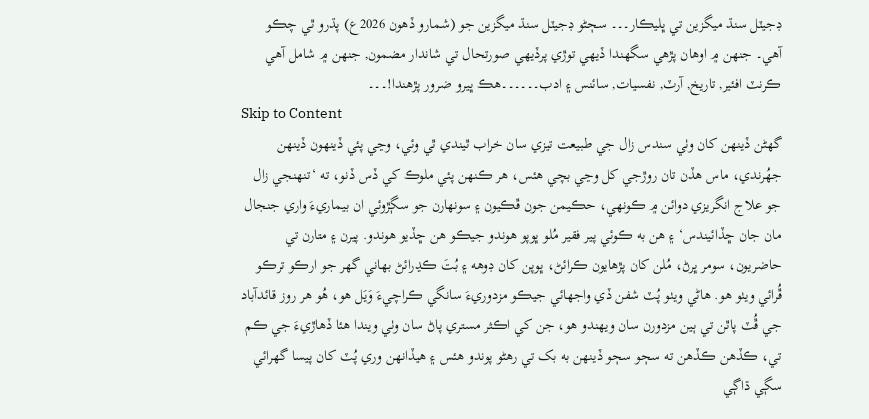ڊجيٽل سنڌ ميگزين تي ڀليڪار۔۔۔ سڄڻو ڊجيٽل سنڌ ميگزين جو (شمارو ڏهون 2026ع) پڌرو ٿي چڪو آهي۔ جنهن ۾ اوهان پڙهي سگهندا ڏيهي توڙي پرڏيهي صورتحال تي شاندار مضمون, جنهن ۾ شامل آهي ڪرنٽ افئير, تاريخ, آرٽ, نفسيات, سائنس ۽ ادب۔۔۔۔۔۔هڪ ڀيرو ضرور پڙهندا!۔۔۔
Skip to Content
گهڻن ڏينهن کان وٺي سندس زال جي طبيعت تيزي سان خراب ٿيندي ٿي وئي، وڃي پئي ڏينهون ڏينهن جھُرندي، ماس هڏن تان روڙجي کل وڃي بچي هئس، هر ڪنهن پئي ملوڪ کي ڏس ڏنو، ته ‘تنهنجي زال جو علاج انگريزي دوائن ۾ ڪونهي، حڪيمن جون ڦڪيون ۽ سونهارن جو سڳڙوئي ان بيماريءَ واري جنجال مان جان ڇڏائيندس‘ ۽ هن به ڪوئي پير فقير مُلو ڀوپو هوندو جيڪو هن ڇڏيو هوندو. پيرن ۽ متارن تي حاضريون، سومر ڀرڻ، مُلن کان پڙهايون ڪرائڻ، ڀوپن کان ڊوهه ۽ بُتَ ڪڍرائڻ بهاني گهر جو ارڪو ترڪو ڦُرائي ويٺو هو. هاڻي ويٺو پُٽ شفن ڏي واجهائي جيڪو مزدوريءَ سانگي ڪراچيءَ وَيَل هو، هُو هر روز قائدآباد جي ڦُٽ پاٿن تي ٻين مزدورن سان ويهندو هو، جن کي اڪثر مستري پاڻ سان وٺي ويندا هئا ڏهاڙيءَ جي ڪم تي، ڪڏهن ڪڏهن ته سڄو سڄو ڏينهن به بک تي رهڻو پوندو هئس ۽ هيڏانهن وري پُٽ کان پيسا گهرائي سڳي ڌاڳي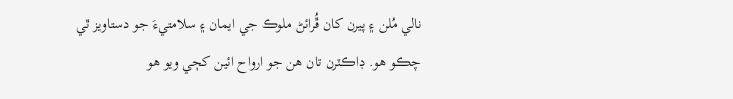نالي مُلن ۽ پيرن کان ڦُرائڻ ملوڪ جي ايمان ۽ سلامتيءَ جو دستاويز ٿي چڪو هو. ڊاڪٽرن تان هن جو ارواح ائين کڄي ويو هو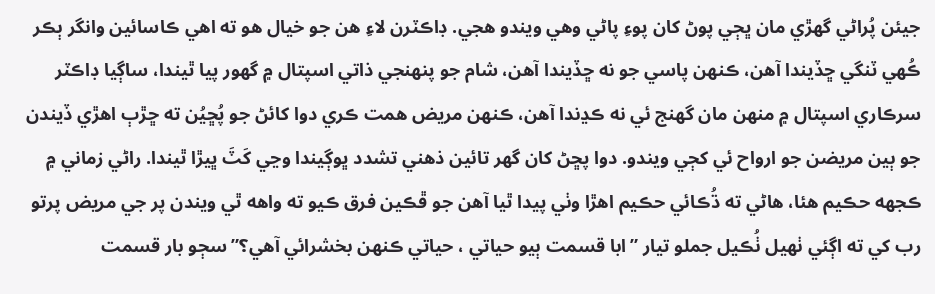جيئن پُراڻي گهڙي مان ڀڄي پوڻ کان پوءِ پاڻي وهي ويندو هجي. ڊاڪٽرن لاءِ هن جو خيال هو ته اهي ڪاسائين وانگر ٻڪر ڪُهي ٽنگي ڇڏيندا آهن، ڪنهن پاسي جو نه ڇڏيندا آهن، شام جو پنهنجي ذاتي اسپتال ۾ گهور پيا ٿيندا، ساڳيا ڊاڪٽر سرڪاري اسپتال ۾ منهن مان گهنج ئي نه ڪڍندا آهن، ڪنهن مريض همت ڪري دوا کائڻ جو پُڇيُن ته ڇڙٻ اهڙي ڏيندن جو ٻين مريضن جو ارواح ئي کڄي ويندو. دوا پڇڻ کان گهر تائين ذهني تشدد ڀوڳيندا وڃي کَٽَ ڀيڙا ٿيندا. راڻي زماني ۾ ڪجهه حڪيم هئا، هاڻي ته ڌُڪائي حڪيم اهڙا وٺي پيدا ٿيا آهن جو ڦڪين فرق ڪيو ته واهه ٿي ويندن پر جي مريض پرتو رب کي ته اڳئي ٺهيل ٺُڪيل جملو تيار ”ابا قسمت ٻيو حياتي ، حياتي ڪنهن بخشرائي آهي؟” سڄو بار قسمت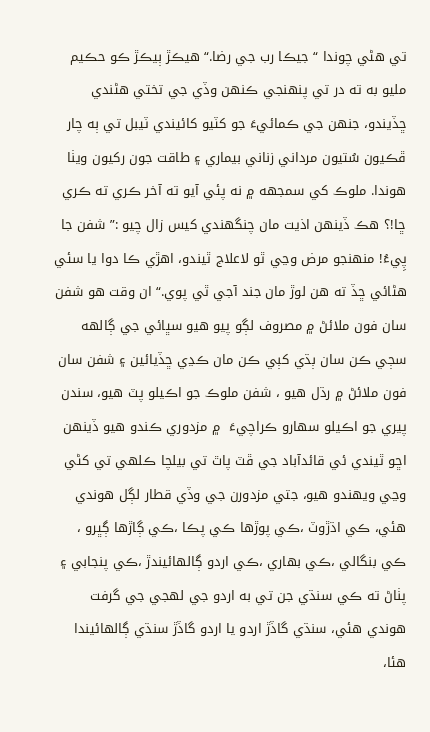تي هڻي چوندا “ جيڪا رب جي رضا.“ هيڪڙ ٻيڪڙ ڪو حڪيم مليو به ته در تي پنهنجي ڪنهن وڏي جي تختي هڻندي ڇڏيندو، جنهن جي ڪمائيءَ جو کٽيو کائيندي ٽيبل تي ٻه چار ڦڪيون سُتيون مرداني زناني بيماري ۽ طاقت جون رکيون ويٺا هوندا. ملوڪ کي سمجهه ۾ نه پئي آيو ته آخر ڪري ته ڪري ڇا!؟ هڪ ڏينهن اذيت مان چنگهندي کيس زال چيو :” شفن جا پِيءُ! منهنجو مرض وڃي ٿو لاعلاج ٿيندو، اهڙي ڪا دوا يا سئي هڻائي ڇڏ ته هن لوڙ مان جند آجي ٿي پوي.“ ان وقت هو شفن سان فون ملائڻ ۾ مصروف لڳو پيو هيو سڀائي جي ڳالهه سڄي ڪن سان ٻڌي کٻي ڪن مان ڪڍي ڇڏيائين ۽ شفن سان فون ملائڻ ۾ رڌل هيو ، شفن ملوڪ جو اڪيلو پٽ هيو، سندن پيري جو اڪيلو سهارو ڪراچيءَ  ۾ مزدوري ڪندو هيو ڏينهن اڇو ٿيندي ئي قائدآباد جي ڦٽ پاٿ تي بيلچا ڪلهي تي کڻي وڃي ويهندو هيو، جتي مزدورن جي وڏي قطار لڳل هوندي هئي، ڪي اڌڙوٽ ،ڪي پوڙها ڪي پڪا ،ڪي ڳاڙها ڳڀرو ، ڪي بنگالي ،ڪي بهاري ،ڪي اردو ڳالهائيندڙ ،ڪي پنجابي ۽ پٺاڻ ته ڪي سنڌي جن تي به اردو جي لهجي جي گرفت هوندي هئي، سنڌي گاڏڙ اردو يا اردو گاڏڙ سنڌي ڳالهائيندا هئا،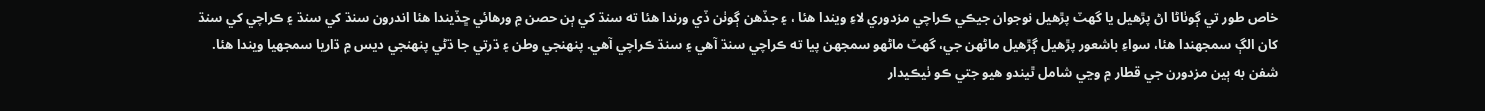خاص طور تي ڳوٺاڻا اڻ پڙهيل يا گهٽ پڙهيل نوجوان جيڪي ڪراچي مزدوري لاءِ ويندا هئا ، ۽ جڏھن ڳوٺن ڏي ورندا هئا ته سنڌ کي ٻن حصن ۾ ورهائي ڇڏيندا هئا اندرون سنڌ کي سنڌ ۽ ڪراچي کي سنڌ کان الڳ سمجهندا هئا، سواءِ باشعور پڙهيل ڳڙهيل ماڻهن جي، گهٽ ماڻهو سمجهن پيا ته ڪراچي سنڌ آهي ۽ سنڌ ڪراچي آهي. پنهنجي وطن ۽ ڌرتي جا ڌڻي پنهنجي ديس ۾ ڌاريا سمجهيا ويندا هئا. شفن به ٻين مزدورن جي قطار ۾ وڃي شامل ٿيندو هيو جتي ڪو ٺيڪيدار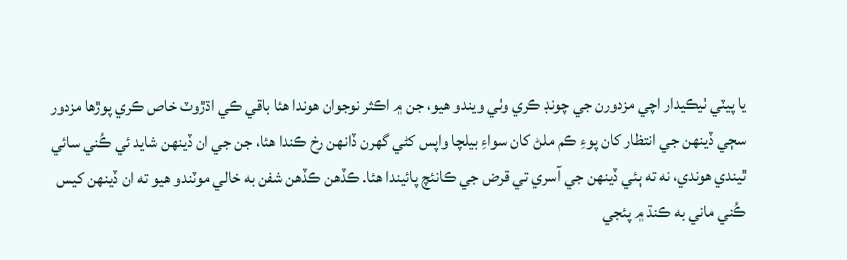يا پيٽي ٺيڪيدار اچي مزدورن جي چونڊ ڪري وٺي ويندو هيو، جن ۾ اڪثر نوجوان هوندا هئا باقي ڪي اڌڙوٽ خاص ڪري پوڙها مزدور سڄي ڏينهن جي انتظار کان پوءِ ڪم ملڻ کان سواءِ بيلچا واپس کڻي گهرن ڏانهن رخ ڪندا هئا، جن جي ان ڏينهن شايد ئي ڪُني سائي ٿيندي هوندي، نه ته ٻئي ڏينهن جي آسري تي قرض جي ڪانئچ پائيندا هئا. ڪڏهن ڪڏهن شفن به خالي موٽندو هيو ته ان ڏينهن کيس ڪُني ماني به ڪنڌ ۾ پئجي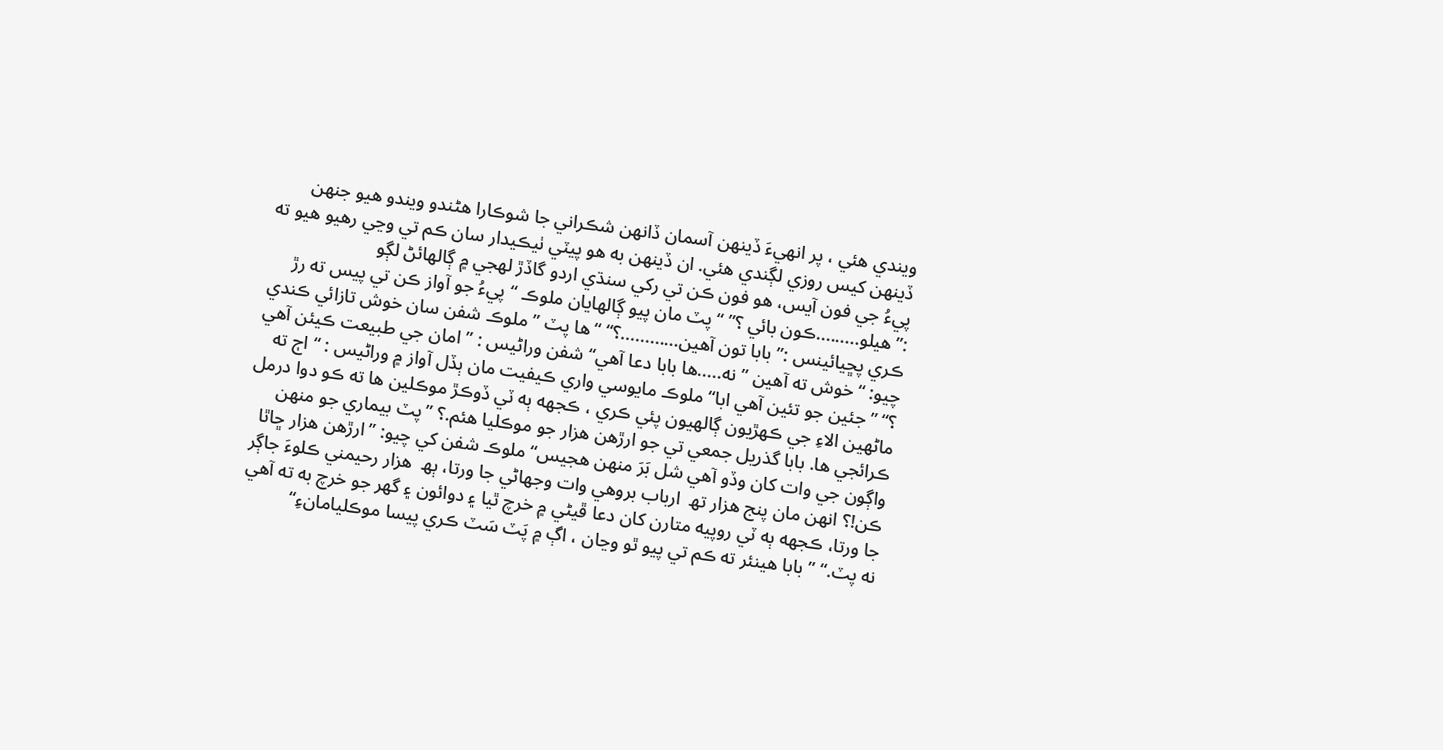ويندي هئي ، پر انهيءَ ڏينهن آسمان ڏانهن شڪراني جا شوڪارا هڻندو ويندو هيو جنهن ڏينهن کيس روزي لڳندي هئي. ان ڏينهن به هو پيٽي ٺيڪيدار سان ڪم تي وڃي رهيو هيو ته پيءُ جي فون آيس، هو فون ڪن تي رکي سنڌي اردو گاڏڙ لهجي ۾ ڳالهائڻ لڳو :”هيلو.........ڪون بائي ؟” “پٽ مان پيو ڳالهايان ملوڪ “ پيءُ جو آواز ڪن تي پيس ته رڙ ڪري پڇيائينس :”بابا تون آهين............؟“ “ها پٽ ” ملوڪ شفن سان خوش تازائي ڪندي چيو: “خوش ته آهين ”نه.....ها بابا دعا آهي“ شفن وراڻيس : ”امان جي طبيعت ڪيئن آهي ؟“ ”جئين جو تئين آهي ابا“ ملوڪ مايوسي واري ڪيفيت مان ٻڏل آواز ۾ وراڻيس : “اڄ ته ماڻهين الاءِ جي ڪهڙيون ڳالهيون پئي ڪري ، ڪجهه ٻه ٽي ڏوڪڙ موڪلين ها ته ڪو دوا درمل ڪرائجي ها. بابا گذريل جمعي تي جو ارڙهن هزار جو موڪليا هئم.؟ ”پٽ بيماري جو منهن واڳون جي وات کان وڏو آهي شل بَرَ منهن هجيس“ ملوڪ شفن کي چيو: ”ارڙهن هزار ڇاٿا ڪن!؟ انهن مان پنج هزار تھ  ارباب بروهي وات وجهاڻي جا ورتا، ٻھ  هزار رحيمني ڪلوءَ جاڳر جا ورتا، ڪجهه ٻه ٽي روپيه متارن کان دعا ڦيڻي ۾ خرچ ٿيا ۽ دوائون ۽ گهر جو خرچ به ته آهي نه پٽ.“ ”بابا هينئر ته ڪم تي پيو ٿو وڃان ، اڳ ۾ پَٽ سَٽ ڪري پيسا موڪليامانءِ“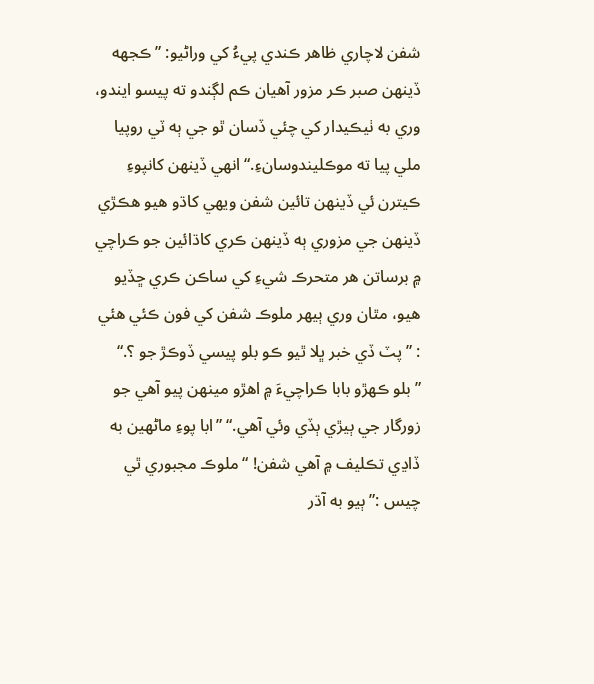شفن لاچاري ظاهر ڪندي پيءُ کي وراڻيو: ”ڪجهه ڏينهن صبر ڪر مزور آهيان ڪم لڳندو ته پيسو ايندو، وري به ٺيڪيدار کي چئي ڏسان ٿو جي ٻه ٽي روپيا ملي پيا ته موڪليندوسانءِ.“ انهي ڏينهن کانپوءِ ڪيترن ئي ڏينهن تائين شفن ويهي کاڌو هيو هڪڙي ڏينهن جي مزوري ٻه ڏينهن ڪري کاڌائين جو ڪراچي ۾ برساتن هر متحرڪ شيءِ کي ساڪن ڪري ڇڏيو هيو، مٿان وري ٻيهر ملوڪ شفن کي فون ڪئي هئي : ”پٽ ڏي خبر ڀلا ٿيو ڪو بلو پيسي ڏوڪڙ جو ؟.“ ”بلو ڪهڙو بابا ڪراچيءَ ۾ اهڙو مينهن پيو آهي جو زورگار جي ٻيڙي ٻڏي وئي آهي.“ ”ابا پوءِ ماڻهين به ڏاڍي تڪليف ۾ آهي شفن! “ ملوڪ مجبوري ٿي چيس :”ٻيو به آڌر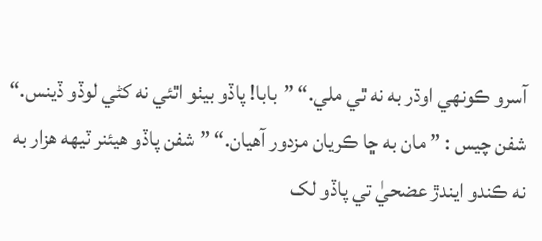آسرو ڪونهي اوڌر به نه ٿي ملي.“ ”بابا! پاڏو بيٺو اٿئي نه کڻي لوڏو ڏينس.“ شفن چيس : ” مان به ڇا ڪريان مزدور آهيان.“ ”شفن پاڏو هيئنر ٽيهه هزار به نه ڪندو ايندڙ عضحيٰ تي پاڏو لک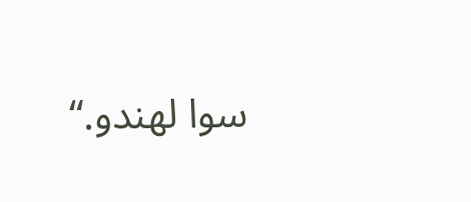سوا لهندو.“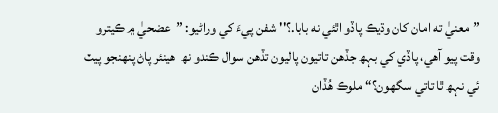”معنيٰ ته امان کان وڌيڪ پاڏو اٿئي نه بابا.؟'' شفن پيءَ کي وراڻيو: ”عضحيٰ ۾ ڪيترو وقت پيو آهي، پاڏي کي بہھ جڏھن تاتيون پاليون تڏھن سوال ڪندو نھ  ھينئر پاڻ پنھنجو پيٽ ئي نہھ ٿا تاتي سگھون؟“ ملوڪ هُڏان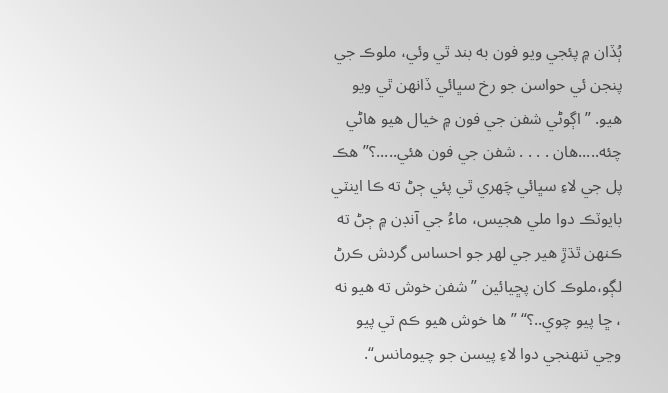ٻُڏان ۾ پئجي ويو فون به بند ٿي وئي، ملوڪ جي پنجن ئي حواسن جو رخ سڀائي ڏانهن ٿي ويو هيو. ”اڳوڻي شفن جي فون ۾ خيال هيو هاڻي چئه.....هان . . . . شفن جي فون هئي.....؟” هڪ پل جي لاءِ سڀائي چَهري ٿي پئي ڄڻ ته ڪا اينٽي بايوٽڪ دوا ملي هجيس، ماءُ جي آنڊن ۾ ڄڻ ته ڪنهن ٿڌڙِ هير جي لهر جو احساس گردش ڪرڻ لڳو،ملوڪ کان پڇيائين ”شفن خوش ته هيو نه ، ڇا پيو چوي..؟“ ”ها خوش هيو ڪم تي پيو وڃي تنهنجي دوا لاءِ پيسن جو چيومانس“.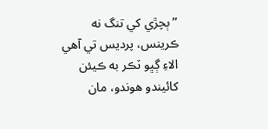” ٻچڙي کي تنگ نه ڪرينس، پرديس تي آهي الاءِ ڳڀو ٽڪر به ڪيئن کائيندو هوندو، مان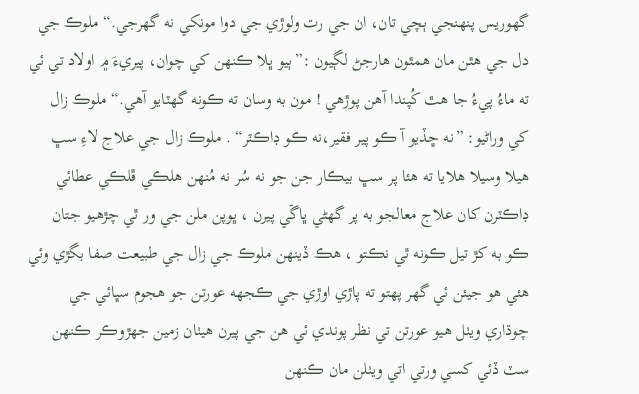گهوريس پنهنجي ٻچي تان، ان جي رت ولوڙي جي دوا مونکي نه گهرجي.“ ملوڪ جي دل جي هٿن مان همٿون هارجڻ لڳيون :”ٻيو ڀلا ڪنهن کي چوان، پيريءَ ۾ اولاد تي ئي ته ماءُ پيءُ جا هٿ کُپندا آهن پوڙهي ! مون به وسان ته ڪونه گهٽايو آهي.“ ملوڪ زال کي وراڻيو: ”نه ڇڏيو آ ڪو پير فقير،نه ڪو ڊاڪٽر“ . ملوڪ زال جي علاج لاءِ سڀ هيلا وسيلا هلايا ته هئا پر سڀ بيڪار جن جو نه سُر نه مُنهن هلڪي ڦلڪي عطائي ڊاڪٽرن کان علاج معالجو به پر گهڻي ڀاڱي پيرن ، ڀوپن ملن جي ور ٿي چڙھيو جتان ڪو به کڙ تيل ڪونه ٿي نڪتو ، هڪ ڏينهن ملوڪ جي زال جي طبيعت صفا بگڙي وئي هئي هو جيئن ئي گهر پهتو ته پاڙي اوڙي جي ڪجهه عورتن جو هجوم سڀائي جي چوڌاري ويٺل هيو عورتن تي نظر پوندي ئي هن جي پيرن هيٺان زمين جهڙوڪر ڪنهن سٽ ڏئي کسي ورتي اتي ويٺلن مان ڪنهن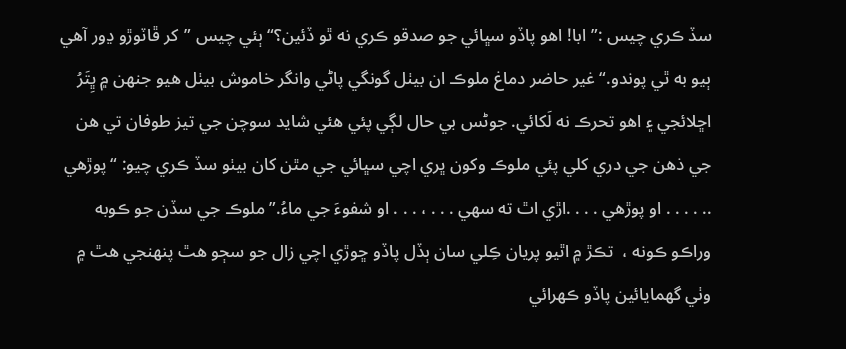سڏ ڪري چيس :”ابا! اهو پاڏو سڀائي جو صدقو ڪري نه ٿو ڏئين؟“ ٻئي چيس ”کر ڦاٽوڙو ڍور آهي ٻيو به ٿي پوندو.“ غير حاضر دماغ ملوڪ ان بيٺل گونگي پاڻي وانگر خاموش بيٺل هيو جنهن ۾ ڀِتَرُ اڇلائجي ۽ اهو تحرڪ نه لَکائي. جوڻس بي حال لڳي پئي هئي شايد سوچن جي تيز طوفان تي هن جي ذهن جي دري کلي پئي ملوڪ وکون ڀري اچي سڀائي جي مٿن کان بيٺو سڏ ڪري چيو: “پوڙهي .. . . . . او پوڙهي . . . .اڙي اٿ ته سهي . . . ، . . . او شفوءَ جي ماءُ.” ملوڪ جي سڏن جو ڪوبه وراڪو ڪونه ،  تڪڙ ۾ اٿيو پريان ڪِلي سان ٻڏل پاڏو ڇوڙي اچي زال جو سڄو هٿ پنهنجي هٿ ۾ وٺي گهمايائين پاڏو ڪهرائي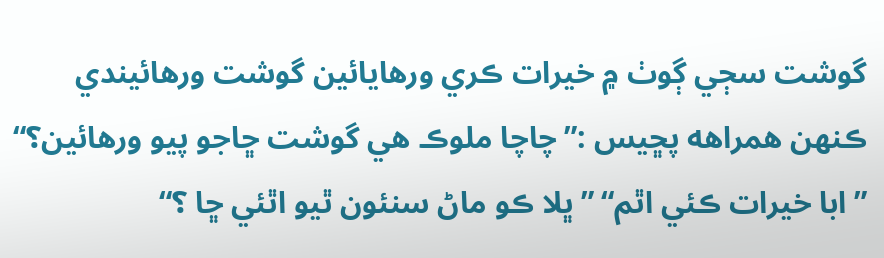گوشت سڄي ڳوٺ ۾ خيرات ڪري ورهايائين گوشت ورهائيندي ڪنهن همراهه پڇيس :”چاچا ملوڪ هي گوشت ڇاجو پيو ورهائين؟“ ”ابا خيرات ڪئي اٿم“ ”ڀلا ڪو ماڻ سنئون ٿيو اٿئي ڇا ؟“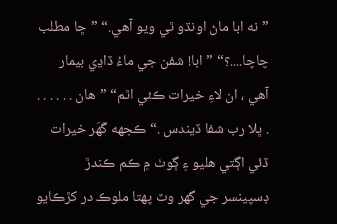”نه ابا ماڻ اونڌو ٿي ويو آهي.“ ”ڇا مطلب چاچا....؟“ ”ابا! شفن جي ماءُ ڏاڍي بيمار آهي ، ان لاءِ خيرات ڪئي اٿم“ ”هان . . . . . . . ڀلا رب شفا ڏيندس .“ ڪجهه گَهَر خيرات ڏئي اڳتي هليو ۽ ڳوٺ ۾ ڪم ڪندڙ ڊسپينسر جي گهر وٽ پهتا ملوڪ در کڙڪايو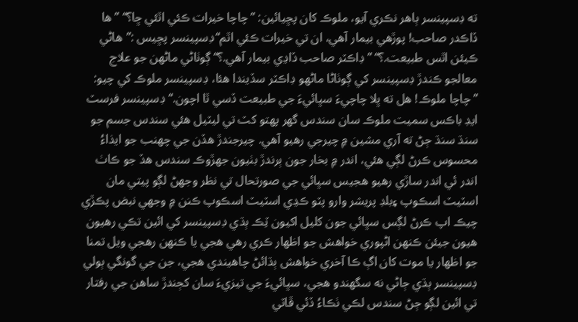ته ڊسپينسر ٻاهر نڪري آيو، ملوڪ کان پڇيائين: ” چاچا خيرات ڪئي اٿئي ڇا؟“ ”ها ڏاڪدر صاحب! پوڙهي بيمار آهي، ان تي خيرات ڪئي اٿم“ڊسپينسر پڇيس :”هاڻي ڪيئن اٿس طبيعت.؟“ ”ڊاڪٽر صاحب ڏاڍي بيمار آهي.؟“ ڳوٺاڻي ماڻهن جو علاج معالجو ڪندڙ ڊسپينسر کي ڳوٺاڻا ماڻهو ڊاڪٽر سڏيندا هئا، ڊسپينسر ملوڪ کي چيو: ”چاچا ملوڪ! هل ته ڀلا چاچيءَ سڀائيءَ جي طبيعت ڏسي ٿا اچون.“ ڊسپينسر فرسٽ ايڊ باڪس سميت ملوڪ سان سندس گهر پهتو کٽ تي ليٽيل هئي سندس جسم جو سنڌ سنڌ ڄڻ ته آري مشين ۾ چيرجي رهيو آهي. چيرجندڙ هڏن جي چهنب جو ايذاءُ محسوس ڪرڻ لڳي هئي، اندر ۾ بخار جون ٻرندڙ بٺيون جهڙوڪ سندس هڏ جو ڪاٺ اندر ئي اندر ساڙي رهيو هجيس سڀائي جي صورتحال تي نظر وجهڻ لڳو پيتي مان اسٽيٽ اسڪوپ ۽بلڊ پريشر وارو پٽو ڪڍي اسٽيٽ اسڪوپ ڪنن ۾ وجهي نبض پڪڙي چيڪ اپ ڪرڻ لڳس سڀائي جون کليل اکيون ٽِڪ ٻڌي ڊسپينسر کي ائين تڪي رهيون هيون جيئن ڪنهن اڻپوري خواهش جو اظهار ڪري رهي هجي يا ڪنهن رهجي ويل تمنا جو اظهار يا موت کان اڳ ڪا آخري خواهش ٻڌائڻ چاهيندي هجي، جن جي گونگي ٻولي ڊسپينسر ٻڌي ڄاڻي نه سگهندو هجي، سڀائيءَ جي تيزيءَ سان کڄندڙ ساهن جي رفتار تي ائين لڳو ڄڻ سندس لڪي ٺڪاءُ ڏئي ڦاٽي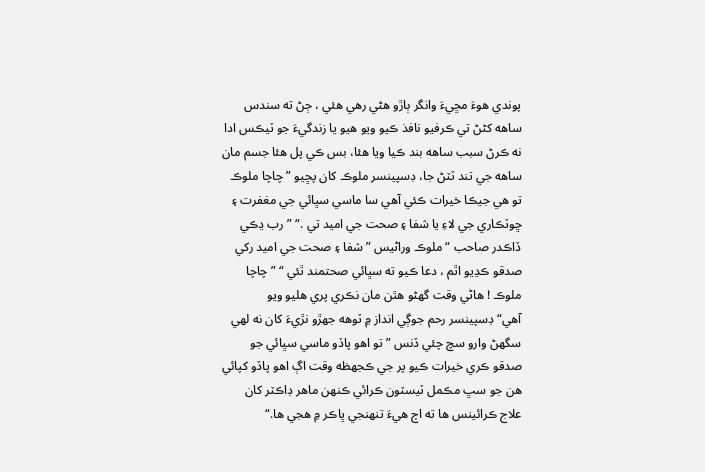پوندي هوءَ مڇيءَ وانگر ٻاڙو هڻي رهي هئي ، ڄڻ ته سندس ساهه کڻڻ تي ڪرفيو نافذ ڪيو ويو هيو يا زندگيءَ جو ٽيڪس ادا نه ڪرڻ سبب ساهه بند ڪيا ويا هئا، بس ڪي پل هئا جسم مان ساهه جي تند ٽٽڻ جا، ڊسپينسر ملوڪ کان پڇيو ” چاچا ملوڪ تو هي جيڪا خيرات ڪئي آهي سا ماسي سڀائي جي مغفرت ۽ ڇوٽڪاري جي لاءِ يا شفا ۽ صحت جي اميد تي .“ ”رب ڍڪي ڏاڪدر صاحب “ ملوڪ وراڻيس ” شفا ۽ صحت جي اميد رکي صدقو ڪڍيو اٿم ، دعا ڪيو ته سڀائي صحتمند ٿئي “ ”چاچا ملوڪ ! هاڻي وقت گهڻو هٿن مان نڪري پري هليو ويو آهي“ڊسپينسر رحم جوڳي انداز ۾ ٽوهه جهڙو نڙيءَ کان نه لهي سگهڻ وارو سچ چئي ڏنس ” تو اهو پاڏو ماسي سڀائي جو صدقو ڪري خيرات ڪيو پر جي ڪجهظه وقت اڳ اهو پاڏو کپائي هن جو سڀ مڪمل ٽيسٽون ڪرائي ڪنهن ماهر ڊاڪٽر کان علاج ڪرائينس ها ته اڄ هيءَ تنهنجي ڀاڪر ۾ هجي ها.“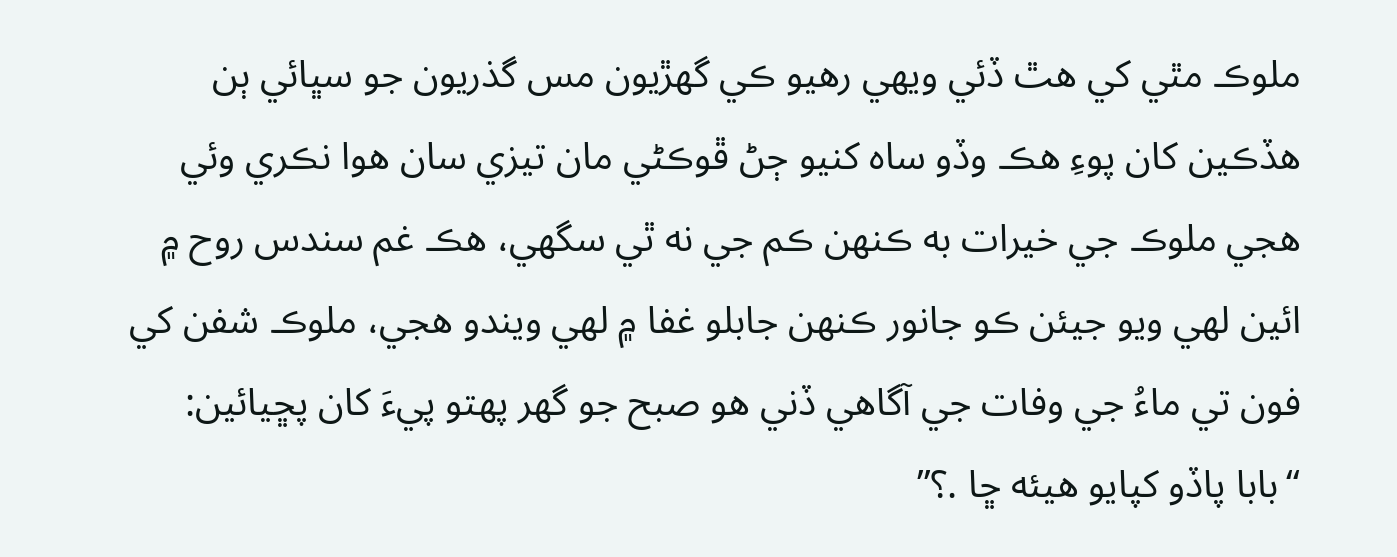ملوڪ مٿي کي هٿ ڏئي ويهي رهيو ڪي گهڙيون مس گذريون جو سڀائي ٻن هڏڪين کان پوءِ هڪ وڏو ساه کنيو ڄڻ ڦوڪڻي مان تيزي سان هوا نڪري وئي هجي ملوڪ جي خيرات به ڪنهن ڪم جي نه ٿي سگهي، هڪ غم سندس روح ۾ ائين لهي ويو جيئن ڪو جانور ڪنهن جابلو غفا ۾ لهي ويندو هجي، ملوڪ شفن کي فون تي ماءُ جي وفات جي آگاهي ڏني هو صبح جو گهر پهتو پيءَ کان پڇيائين: “بابا پاڏو کپايو هيئه ڇا .؟”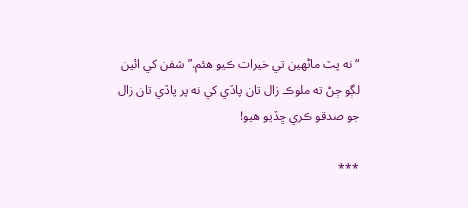“نه پٽ ماڻهين تي خيرات ڪيو هئم.” شفن کي ائين لڳو ڄڻ ته ملوڪ زال تان پاڏي کي نه پر پاڏي تان زال جو صدقو ڪري ڇڏيو هيو!

***